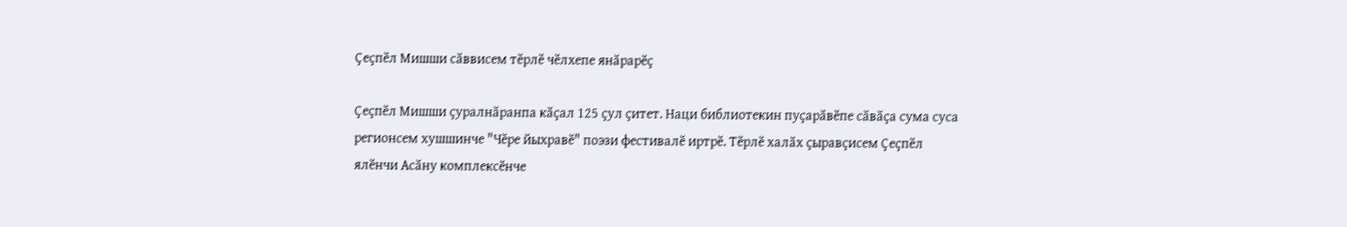Ҫеҫпӗл Мишши сӑввисем тӗрлӗ чӗлхепе янӑрарӗҫ

Ҫеҫпӗл Мишши ҫуралнӑранпа кӑҫал 125 ҫул ҫитет. Наци библиотекин пуҫарӑвӗпе сӑвӑҫа сума суса регионсем хушшинче "Чӗре йыхравӗ" поэзи фестивалӗ иртрӗ. Тӗрлӗ халӑх ҫыравҫисем Ҫеҫпӗл ялӗнчи Асӑну комплексӗнче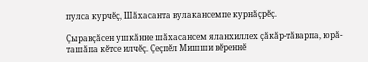пулса курчӗҫ, Шӑхасанта вулакансемпе курнӑҫрӗҫ.

Ҫыравҫӑсен ушкӑнне шӑхасансем яланхиллех ҫӑкӑр-тӑварпа, юрӑ-ташӑпа кӗтсе илчӗҫ. Ҫеҫпӗл Мишши вӗреннӗ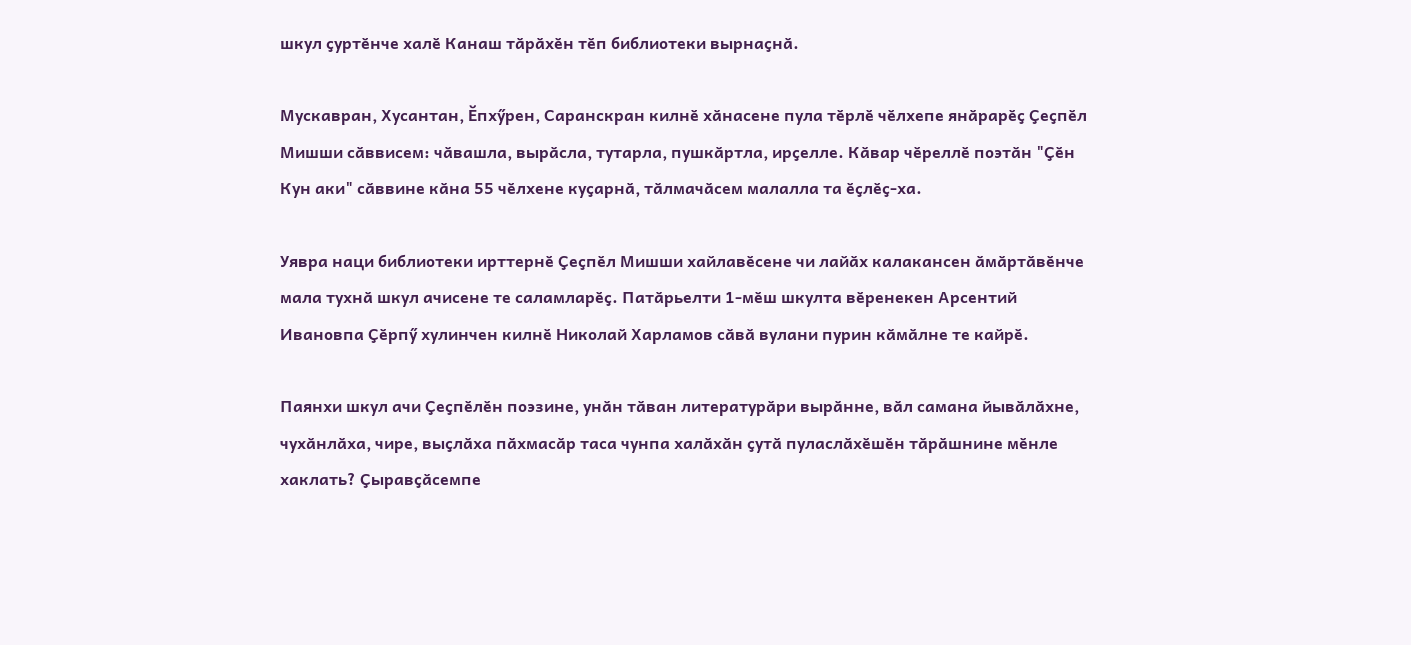шкул ҫуртӗнче халӗ Канаш тӑрӑхӗн тӗп библиотеки вырнаҫнӑ.

Мускавран, Хусантан, Ӗпхӳрен, Саранскран килнӗ хӑнасене пула тӗрлӗ чӗлхепе янӑрарӗҫ Ҫеҫпӗл Мишши сӑввисем: чӑвашла, вырӑсла, тутарла, пушкӑртла, ирҫелле. Кӑвар чӗреллӗ поэтӑн "Ҫӗн Кун аки" сӑввине кӑна 55 чӗлхене куҫарнӑ, тӑлмачӑсем малалла та ӗҫлӗҫ-ха.

Уявра наци библиотеки ирттернӗ Ҫеҫпӗл Мишши хайлавӗсене чи лайӑх калакансен ӑмӑртӑвӗнче мала тухнӑ шкул ачисене те саламларӗҫ. Патӑрьелти 1-мӗш шкулта вӗренекен Арсентий Ивановпа Ҫӗрпӳ хулинчен килнӗ Николай Харламов сӑвӑ вулани пурин кӑмӑлне те кайрӗ.

Паянхи шкул ачи Ҫеҫпӗлӗн поэзине, унӑн тӑван литературӑри вырӑнне, вӑл самана йывӑлӑхне, чухӑнлӑха, чире, выҫлӑха пӑхмасӑр таса чунпа халӑхӑн ҫутӑ пуласлӑхӗшӗн тӑрӑшнине мӗнле хаклать? Ҫыравҫӑсемпе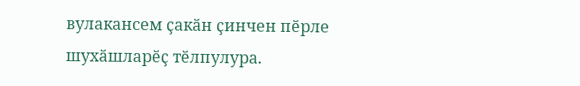вулакансем ҫакӑн ҫинчен пӗрле шухӑшларӗҫ тӗлпулура.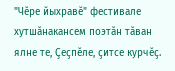"Чӗре йыхравӗ" фестивале хутшӑнакансем поэтӑн тӑван ялне те, Ҫеҫпӗле, ҫитсе курчӗҫ.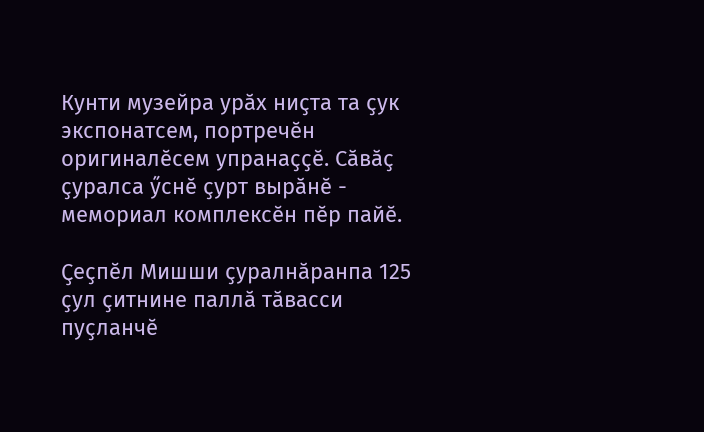Кунти музейра урӑх ниҫта та ҫук экспонатсем, портречӗн оригиналӗсем упранаҫҫӗ. Сӑвӑҫ ҫуралса ӳснӗ ҫурт вырӑнӗ - мемориал комплексӗн пӗр пайӗ.

Ҫеҫпӗл Мишши ҫуралнӑранпа 125 ҫул ҫитнине паллӑ тӑвасси пуҫланчӗ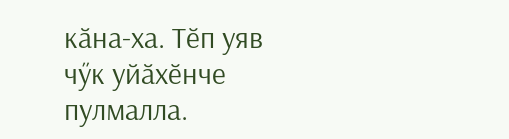кӑна-ха. Тӗп уяв чӳк уйӑхӗнче пулмалла.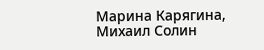Марина Карягина, Михаил Солин